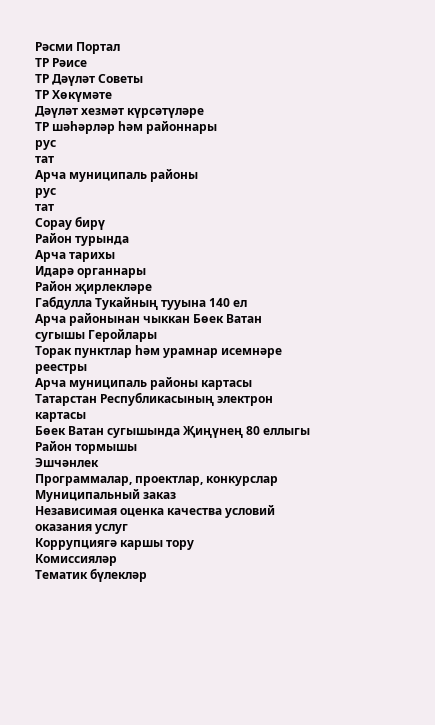Рәсми Портал
ТР Рәисе
ТР Дәүләт Советы
ТР Хөкүмәте
Дәүләт хезмәт күрсәтүләре
ТР шәһәрләр һәм районнары
рус
тат
Арча муниципаль районы
рус
тат
Сорау бирү
Район турында
Арча тарихы
Идарә органнары
Район җирлекләре
Габдулла Тукайның тууына 140 ел
Арча районынан чыккан Бөек Ватан сугышы Геройлары
Торак пунктлар һәм урамнар исемнәре реестры
Арча муниципаль районы картасы
Татарстан Республикасының электрон картасы
Бөек Ватан сугышында Җиңүнең 80 еллыгы
Район тормышы
Эшчәнлек
Программалар, проектлар, конкурслар
Муниципальный заказ
Независимая оценка качества условий оказания услуг
Коррупциягә каршы тору
Комиссияләр
Тематик бүлекләр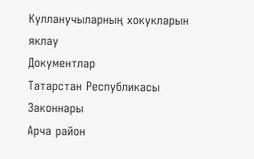Кулланучыларның хокукларын яклау
Документлар
Татарстан Республикасы Законнары
Арча район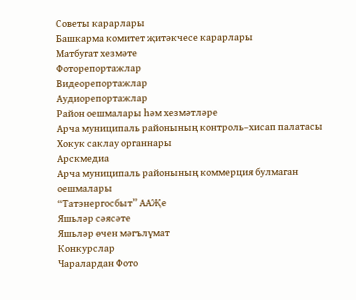Советы карарлары
Башкарма комитет җитәкчесе карарлары
Матбугат хезмәте
Фоторепортажлар
Видеорепортажлар
Аудиорепортажлар
Район оешмалары һәм хезмәтләре
Арча муниципаль районының контроль–хисап палатасы
Хокук саклау органнары
Арскмедиа
Арча муниципаль районының коммерция булмаган оешмалары
“Татэнергосбыт” ААҖе
Яшьләр сәясәте
Яшьләр өчен мәгълүмат
Конкурслар
Чаралардан Фото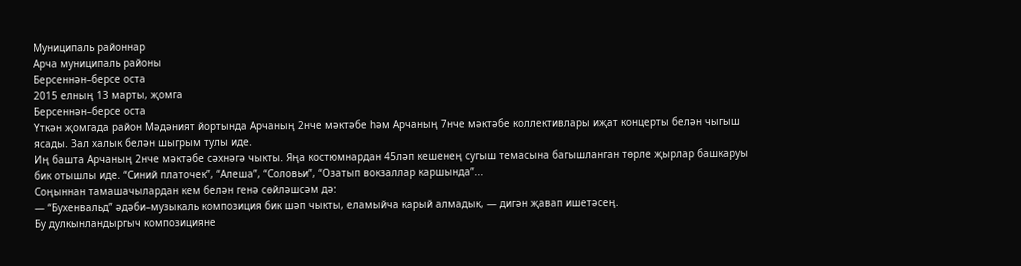Муниципаль районнар
Арча муниципаль районы
Берсеннән–берсе оста
2015 елның 13 марты, җомга
Берсеннән–берсе оста
Үткән җомгада район Мәдәният йортында Арчаның 2нче мәктәбе һәм Арчаның 7нче мәктәбе коллективлары иҗат концерты белән чыгыш ясады. Зал халык белән шыгрым тулы иде.
Иң башта Арчаның 2нче мәктәбе сәхнәгә чыкты. Яңа костюмнардан 45ләп кешенең сугыш темасына багышланган төрле җырлар башкаруы бик отышлы иде. “Синий платочек”, “Алеша”, “Соловьи”, “Озатып вокзаллар каршында”...
Соңыннан тамашачылардан кем белән генә сөйләшсәм дә:
— “Бухенвальд” әдәби–музыкаль композиция бик шәп чыкты, еламыйча карый алмадык, — дигән җавап ишетәсең.
Бу дулкынландыргыч композицияне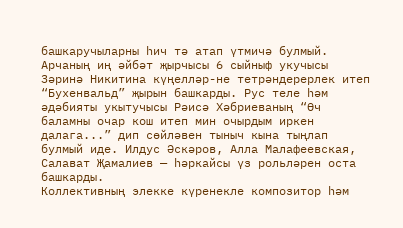башкаручыларны һич тә атап үтмичә булмый. Арчаның иң әйбәт җырчысы 6 сыйныф укучысы Зәринә Никитина күңелләр-не тетрәндерерлек итеп “Бухенвальд” җырын башкарды. Рус теле һәм әдәбияты укытучысы Рәисә Хәбриеваның “Өч баламны очар кош итеп мин очырдым иркен далага...” дип сөйләвен тыныч кына тыңлап булмый иде. Илдус Әскәров, Алла Малафеевская, Салават Җамалиев — һәркайсы үз рольләрен оста башкарды.
Коллективның элекке күренекле композитор һәм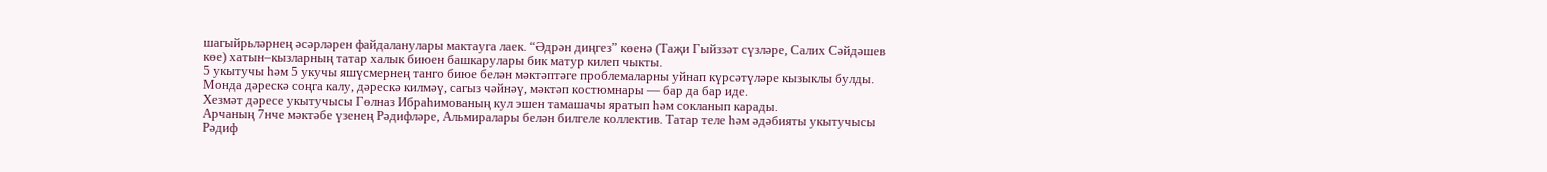шагыйрьләрнең әсәрләрен файдаланулары мактауга лаек. “Әдрән диңгез” көенә (Таҗи Гыйззәт сүзләре, Салих Сәйдәшев көе) хатын–кызларның татар халык биюен башкарулары бик матур килеп чыкты.
5 укытучы һәм 5 укучы яшүсмернең танго биюе белән мәктәптәге проблемаларны уйнап күрсәтүләре кызыклы булды. Монда дәрескә соңга калу, дәрескә килмәү, сагыз чәйнәү, мәктәп костюмнары — бар да бар иде.
Хезмәт дәресе укытучысы Гөлназ Ибраһимованың кул эшен тамашачы яратып һәм сокланып карады.
Арчаның 7нче мәктәбе үзенең Рәдифләре, Альмиралары белән билгеле коллектив. Татар теле һәм әдәбияты укытучысы Рәдиф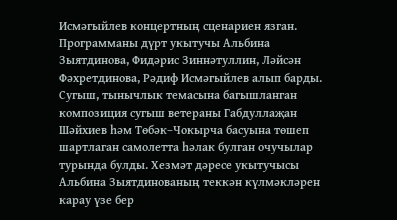Исмәгыйлев концертның сценариен язган. Программаны дүрт укытучы Альбина Зыятдинова, Фидәрис Зиннәтуллин, Ләйсән Фәхретдинова, Рәдиф Исмәгыйлев алып барды. Сугыш, тынычлык темасына багышланган композиция сугыш ветераны Габдуллаҗан Шәйхиев һәм Төбәк–Чокырча басуына төшеп шартлаган самолетта һәлак булган очучылар турында булды. Хезмәт дәресе укытучысы Альбина Зыятдинованың теккән күлмәкләрен карау үзе бер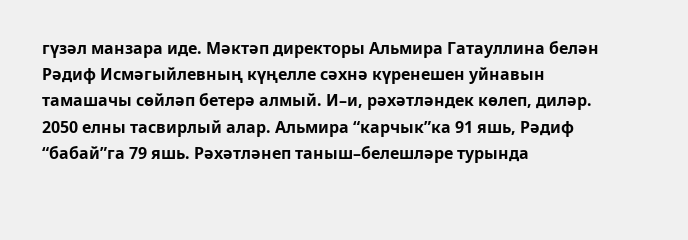гүзәл манзара иде. Мәктәп директоры Альмира Гатауллина белән Рәдиф Исмәгыйлевның күңелле сәхнә күренешен уйнавын тамашачы сөйләп бетерә алмый. И–и, рәхәтләндек көлеп, диләр. 2050 елны тасвирлый алар. Альмира “карчык”ка 91 яшь, Рәдиф “бабай”га 79 яшь. Рәхәтләнеп таныш–белешләре турында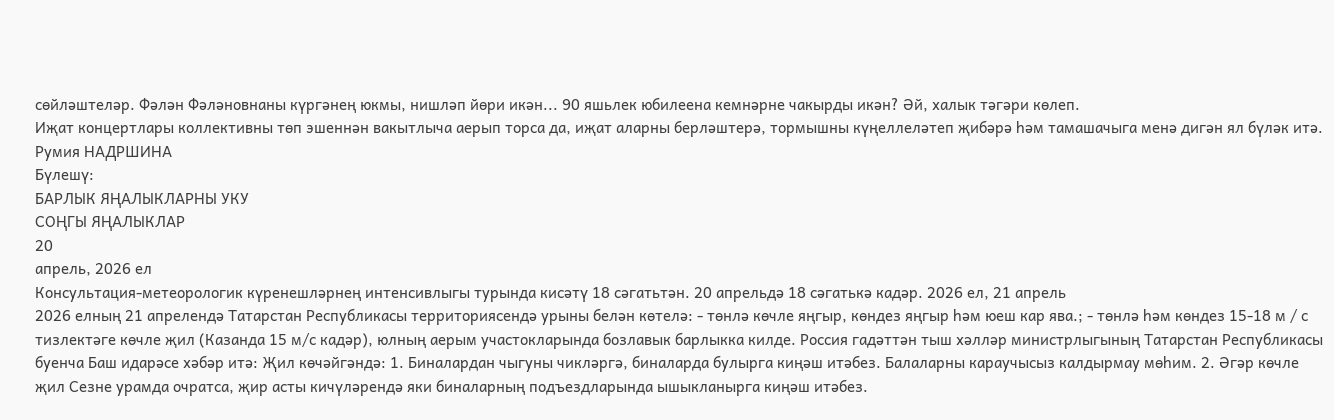сөйләштеләр. Фәлән Фәләновнаны күргәнең юкмы, нишләп йөри икән... 90 яшьлек юбилеена кемнәрне чакырды икән? Әй, халык тәгәри көлеп.
Иҗат концертлары коллективны төп эшеннән вакытлыча аерып торса да, иҗат аларны берләштерә, тормышны күңеллеләтеп җибәрә һәм тамашачыга менә дигән ял бүләк итә.
Румия НАДРШИНА
Бүлешү:
БАРЛЫК ЯҢАЛЫКЛАРНЫ УКУ
СОҢГЫ ЯҢАЛЫКЛАР
20
апрель, 2026 ел
Консультация-метеорологик күренешләрнең интенсивлыгы турында кисәтү 18 сәгатьтән. 20 апрельдә 18 сәгатькә кадәр. 2026 ел, 21 апрель
2026 елның 21 апрелендә Татарстан Республикасы территориясендә урыны белән көтелә: - төнлә көчле яңгыр, көндез яңгыр һәм юеш кар ява.; - төнлә һәм көндез 15-18 м / с тизлектәге көчле җил (Казанда 15 м/с кадәр), юлның аерым участокларында бозлавык барлыкка килде. Россия гадәттән тыш хәлләр министрлыгының Татарстан Республикасы буенча Баш идарәсе хәбәр итә: Җил көчәйгәндә: 1. Биналардан чыгуны чикләргә, биналарда булырга киңәш итәбез. Балаларны караучысыз калдырмау мөһим. 2. Әгәр көчле җил Сезне урамда очратса, җир асты кичүләрендә яки биналарның подъездларында ышыкланырга киңәш итәбез.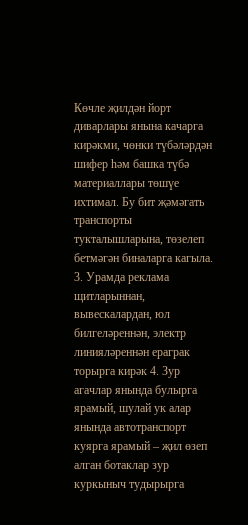Көчле җилдән йорт диварлары янына качарга кирәкми, чөнки түбәләрдән шифер һәм башка түбә материаллары төшүе ихтимал. Бу бит җәмәгать транспорты тукталышларына, төзелеп бетмәгән биналарга кагыла. 3. Урамда реклама щитларыннан, вывескалардан, юл билгеләреннән, электр линияләреннән ераграк торырга кирәк 4. Зур агачлар янында булырга ярамый, шулай ук алар янында автотранспорт куярга ярамый – җил өзеп алган ботаклар зур куркыныч тудырырга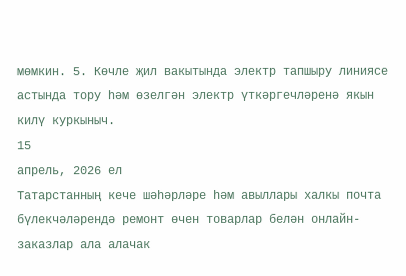мөмкин. 5. Көчле җил вакытында электр тапшыру линиясе астында тору һәм өзелгән электр үткәргечләренә якын килү куркыныч.
15
апрель, 2026 ел
Татарстанның кече шәһәрләре һәм авыллары халкы почта бүлекчәләрендә ремонт өчен товарлар белән онлайн-заказлар ала алачак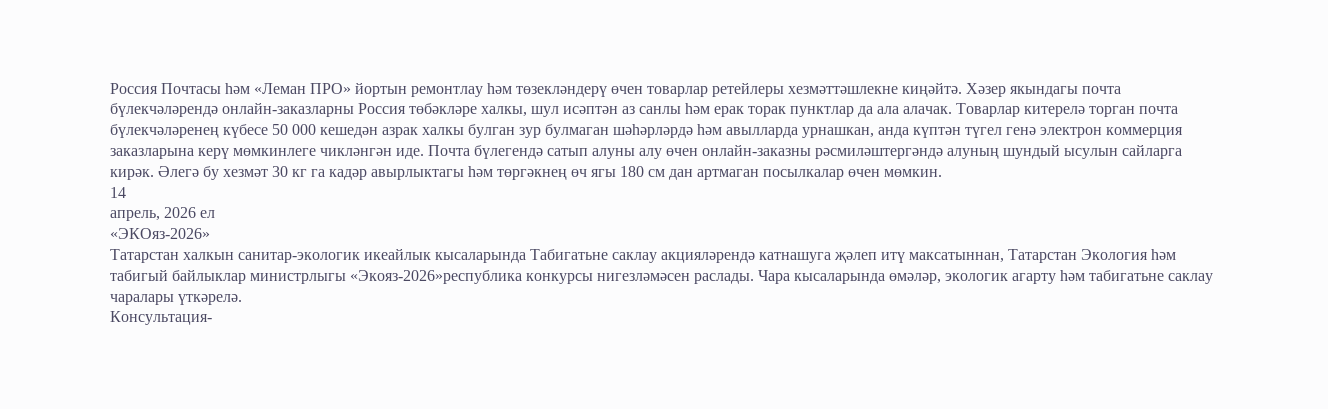Россия Почтасы һәм «Леман ПРО» йортын ремонтлау һәм төзекләндерү өчен товарлар ретейлеры хезмәттәшлекне киңәйтә. Хәзер якындагы почта бүлекчәләрендә онлайн-заказларны Россия төбәкләре халкы, шул исәптән аз санлы һәм ерак торак пунктлар да ала алачак. Товарлар китерелә торган почта бүлекчәләренең күбесе 50 000 кешедән азрак халкы булган зур булмаган шәһәрләрдә һәм авылларда урнашкан, анда күптән түгел генә электрон коммерция заказларына керү мөмкинлеге чикләнгән иде. Почта бүлегендә сатып алуны алу өчен онлайн-заказны рәсмиләштергәндә алуның шундый ысулын сайларга кирәк. Әлегә бу хезмәт 30 кг га кадәр авырлыктагы һәм төргәкнең өч ягы 180 см дан артмаган посылкалар өчен мөмкин.
14
апрель, 2026 ел
«ЭКОяз-2026»
Татарстан халкын санитар-экологик икеайлык кысаларында Табигатьне саклау акцияләрендә катнашуга җәлеп итү максатыннан, Татарстан Экология һәм табигый байлыклар министрлыгы «Экояз-2026»республика конкурсы нигезләмәсен раслады. Чара кысаларында өмәләр, экологик агарту һәм табигатьне саклау чаралары үткәрелә.
Консультация-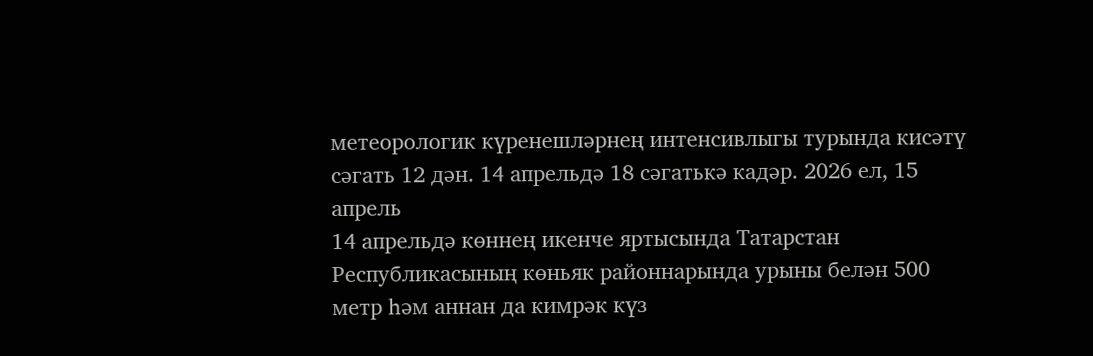метеорологик күренешләрнең интенсивлыгы турында кисәтү сәгать 12 дән. 14 апрельдә 18 сәгатькә кадәр. 2026 ел, 15 апрель
14 апрельдә көннең икенче яртысында Татарстан Республикасының көньяк районнарында урыны белән 500 метр һәм аннан да кимрәк күз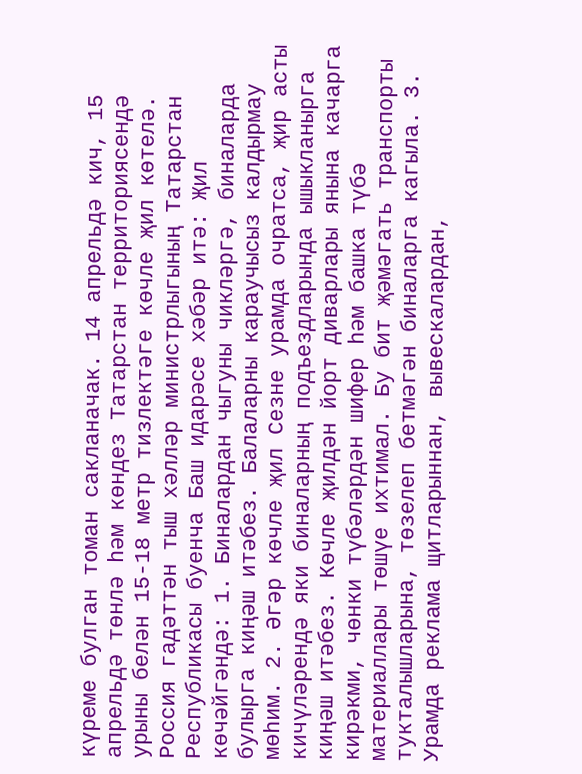күреме булган томан сакланачак. 14 апрельдә кич, 15 апрельдә төнлә һәм көндез Татарстан территориясендә урыны белән 15-18 метр тизлектәге көчле җил көтелә. Россия гадәттән тыш хәлләр министрлыгының Татарстан Республикасы буенча Баш идарәсе хәбәр итә: Җил көчәйгәндә: 1. Биналардан чыгуны чикләргә, биналарда булырга киңәш итәбез. Балаларны караучысыз калдырмау мөһим. 2. Әгәр көчле җил Сезне урамда очратса, җир асты кичүләрендә яки биналарның подъездларында ышыкланырга киңәш итәбез. Көчле җилдән йорт диварлары янына качарга кирәкми, чөнки түбәләрдән шифер һәм башка түбә материаллары төшүе ихтимал. Бу бит җәмәгать транспорты тукталышларына, төзелеп бетмәгән биналарга кагыла. 3. Урамда реклама щитларыннан, вывескалардан,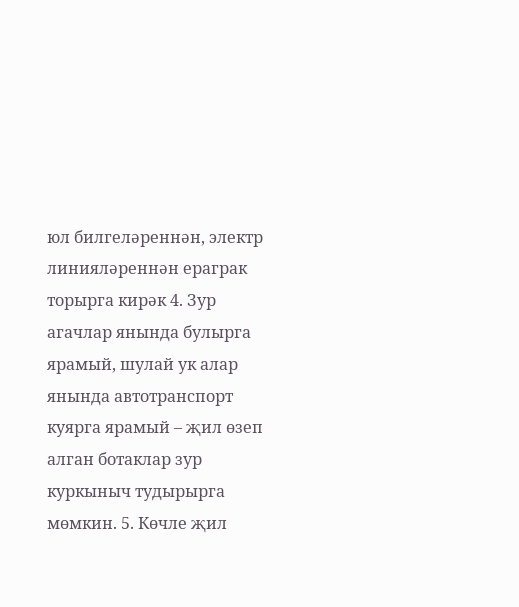юл билгеләреннән, электр линияләреннән ераграк торырга кирәк 4. Зур агачлар янында булырга ярамый, шулай ук алар янында автотранспорт куярга ярамый – җил өзеп алган ботаклар зур куркыныч тудырырга мөмкин. 5. Көчле җил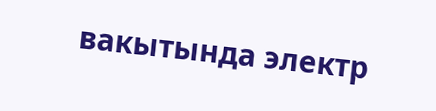вакытында электр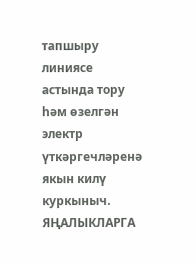тапшыру линиясе астында тору һәм өзелгән электр үткәргечләренә якын килү куркыныч.
ЯҢАЛЫКЛАРГА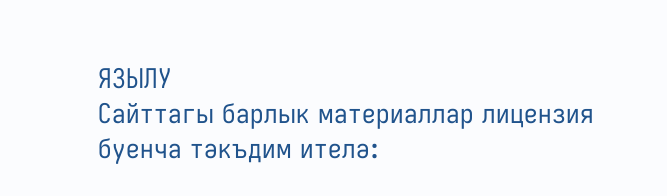ЯЗЫЛУ
Сайттагы барлык материаллар лицензия буенча тәкъдим ителә: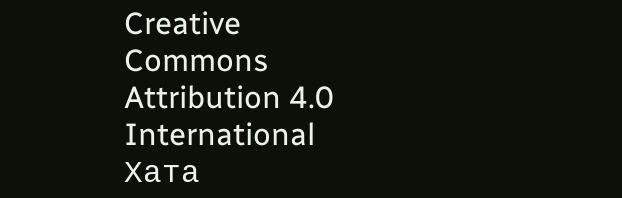Creative Commons Attribution 4.0 International
Хата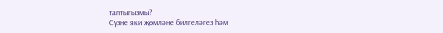таптыгызмы?
Сүзне яки җөмләне билгеләгез һәм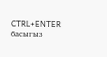CTRL+ENTER басыгыз